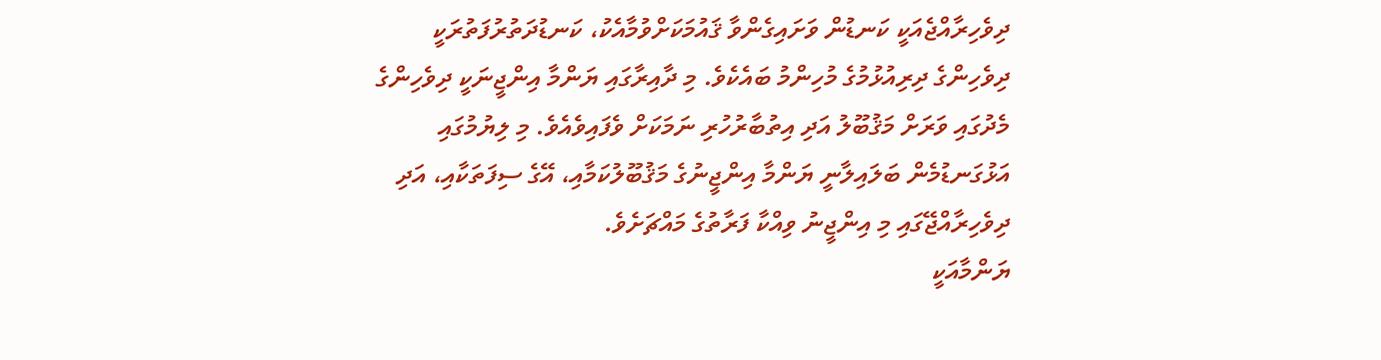ދިވެހިރާއްޖެއަކީ ކަނޑުން ވަށައިގެންވާ ޤައުމަކަށްވުމާއެކު، ކަނޑުދަތުރުފަތުރަކީ ދިވެހިންގެ ދިރިއުޅުމުގެ މުހިންމު ބައެކެވެ. މި ދާއިރާގައި ޔަންމާ އިންޖީނަކީ ދިވެހިންގެ މެދުގައި ވަރަށް މަޤުބޫލު އަދި އިތުބާރުހުރި ނަމަކަށް ވެފައިވެއެވެ. މި ލިޔުމުގައި އަޅުގަނޑުމެން ބަލައިލާނީ ޔަންމާ އިންޖީނުގެ މަޤުބޫލުކަމާއި، އޭގެ ސިފަތަކާއި، އަދި ދިވެހިރާއްޖޭގައި މި އިންޖީނު ވިއްކާ ފަރާތުގެ މައްޗަށެވެ.
ޔަންމާއަކީ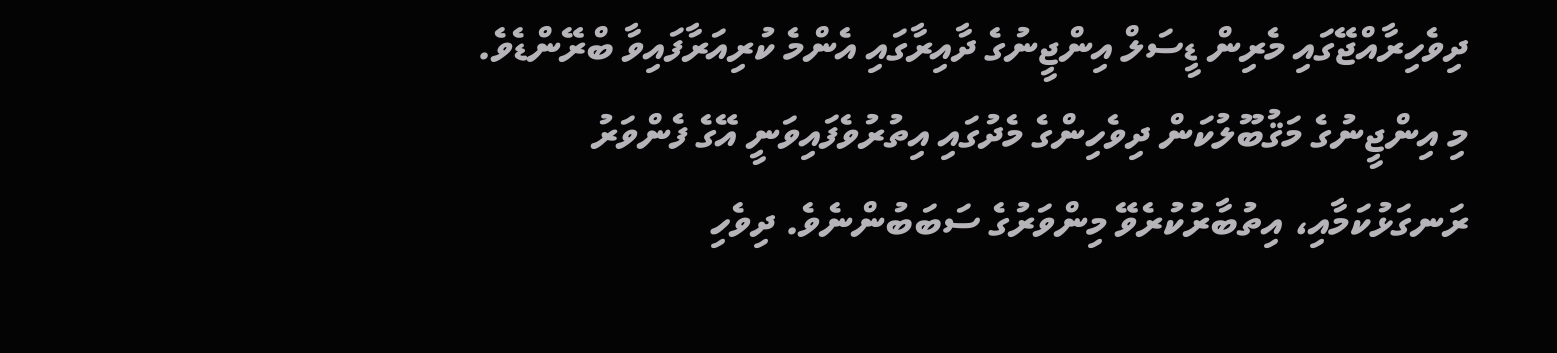ދިވެހިރާއްޖޭގައި މެރިން ޑީސަލް އިންޖީނުގެ ދާއިރާގައި އެންމެ ކުރިއަރާފައިވާ ބްރޭންޑެވެ. މި އިންޖީނުގެ މަޤުބޫލުކަން ދިވެހިންގެ މެދުގައި އިތުރުވެފައިވަނީ އޭގެ ފެންވަރު ރަނގަޅުކަމާއި، އިތުބާރުކުރެވޭ މިންވަރުގެ ސަބަބުންނެވެ. ދިވެހި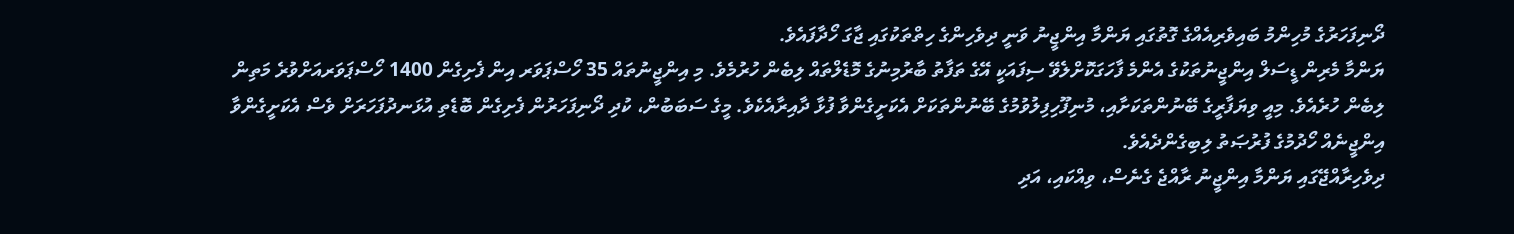ދޯނިފަހަރުގެ މުހިންމު ބައިވެރިއެއްގެ ގޮތުގައި ޔަންމާ އިންޖީނު ވަނީ ދިވެހިންގެ ހިތްތަކުގައި ޖާގަ ހޯދާފައެވެ.
ޔަންމާ މެރިން ޑީސަލް އިންޖީނުތަކުގެ އެންމެ ފާހަގަކޮށްލެވޭ ސިފައަކީ އޭގެ ތަފާތު ބާރުމިނުގެ މޮޑެލްތައް ލިބެން ހުރުމެވެ. މި އިންޖީނުތައް 35 ހޯސްޕަވަރ އިން ފެށިގެން 1400 ހޯސްޕަވަރއަށްވުރެ މަތިން ލިބެން ހުރެއެވެ. މިއީ ވިޔަފާރީގެ ބޭނުންތަކަށާއި، މުނިފޫހިފިލުވުމުގެ ބޭނުންތަކަށް އެކަށީގެންވާ ފުޅާ ދާއިރާއެކެވެ. މީގެ ސަބަބުން، ކުދި ދޯނިފަހަރުން ފެށިގެން ބޮޑެތި އުޅަނދުފަހަރަށް ވެސް އެކަށީގެންވާ އިންޖީނެއް ހޯދުމުގެ ފުރުޞަތު ލިބިގެންދެއެވެ.
ދިވެހިރާއްޖޭގައި ޔަންމާ އިންޖީނު ރާއްޖެ ގެނެސް، ވިއްކައި، އަދި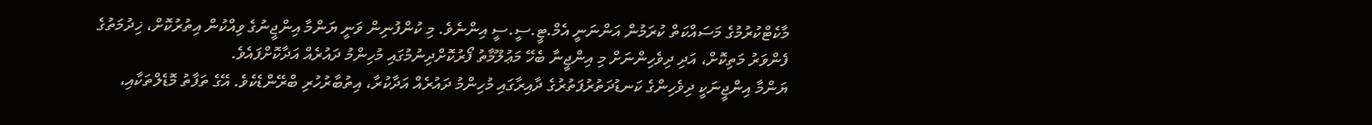މާކެޓްކުރުމުގެ މަސައްކަތް ކުރަމުން އަންނަނީ އެމް.ޓީ.ސީ.ސީ އިންނެވެ. މި ކުންފުނިން ވަނީ ޔަންމާ އިންޖީނުގެ ވިއްކުން އިތުރުކޮށް، ޚިދުމަތުގެ ފެންވަރު މަތިކޮށް، އަދި ދިވެހިންނަށް މި އިންޖީނާ ބެހޭ މަޢުލޫމާތު ފޯރުކޮށްދިނުމުގައި މުހިންމު ދައުރެއް އަދާކޮށްފައެވެ.
ޔަންމާ އިންޖީނަކީ ދިވެހިންގެ ކަނޑުދަތުރުފަތުރުގެ ދާއިރާގައި މުހިންމު ދައުރެއް އަދާކުރާ، އިތުބާރުހުރި ބްރޭންޑެކެވެ. އޭގެ ތަފާތު މޮޑެލްތަކާއި،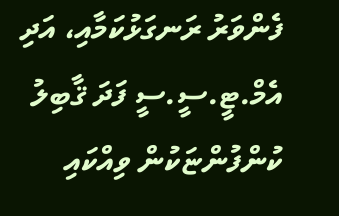ފެންވަރު ރަނގަޅުކަމާއި، އަދި އެމް.ޓީ.ސީ.ސީ ފަދަ ޤާބިލު ކުންފުންޏަކުން ވިއްކައި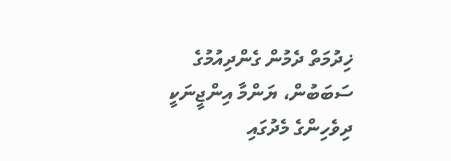ޚިދުމަތް ދެމުން ގެންދިއުމުގެ ސަބަބުން، ޔަންމާ އިންޖީނަކީ ދިވެހިންގެ މެދުގައި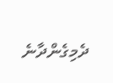ދެމިގެންދާނެ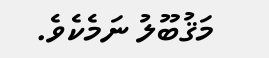މަޤުބޫލު ނަމެކެވެ.